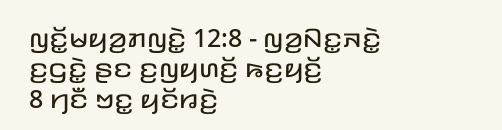ꤜꤢꤩ꤭ꤗꤟꤤ꤬ꤊꤜꤢꤧ꤭ 12:8 - ꤜꤤ꤬ꤡꤢ꤭ꤏꤢꤧ꤭ ꤢ꤬ꤞꤢꤧ꤭ ꤔꤢ ꤢ꤬ꤜꤟꤛꤢꤩ꤬ ꤒꤢ꤬ꤟꤢꤩ꤬
8 ꤚꤢꤪ ꤠꤢ꤭ ꤟꤢꤩꤙꤢꤧ꤬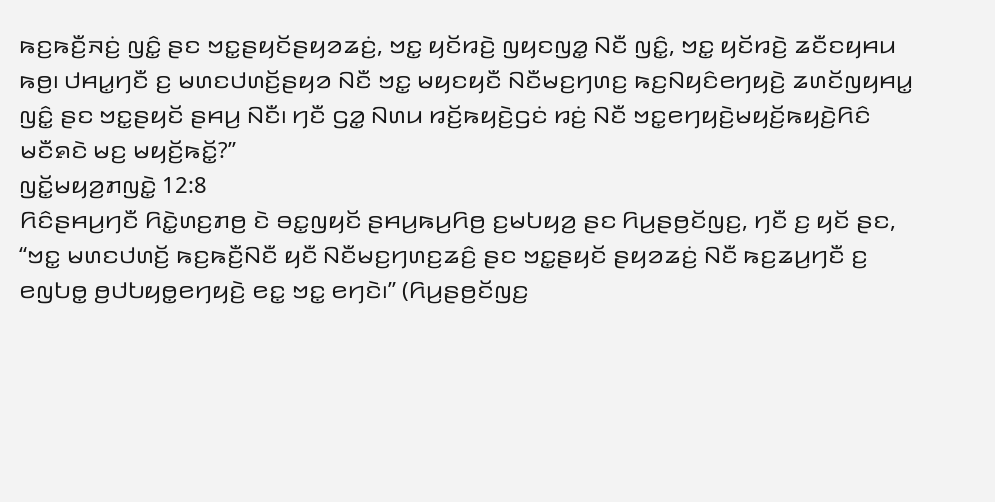ꤒꤢ꤬ꤒꤢꤪ꤬ꤏꤢꤦ꤬ ꤜꤢꤨ꤭ ꤔꤢ ꤠꤢ꤭ꤔꤟꤢꤩꤔꤟꤤꤘꤢꤦ꤬, ꤠꤢ꤭ ꤟꤢꤩꤙꤢꤧ꤬ ꤜꤟꤢꤜꤤ꤭ ꤡꤢꤪ ꤜꤢꤨ꤭, ꤠꤢ꤭ ꤟꤢꤩꤙꤢꤧ꤬ ꤘꤢꤪꤢꤟꤌꤣ ꤒꤥ꤬꤯ ꤓꤌꤣ꤭ꤚꤢꤪ ꤢ꤬ ꤗꤛꤢꤓꤛꤢꤩ꤬ꤔꤟꤤ ꤡꤢꤪ ꤠꤢ꤭ ꤗꤟꤢꤟꤢꤪ ꤡꤢꤪꤗꤢ꤬ꤚꤛꤢ꤬ ꤒꤢ꤬ꤡꤟꤢꤨꤕꤚꤟꤢꤧ꤬ ꤘꤛꤢꤩꤜꤟꤌꤣ꤭ ꤜꤢꤨ꤭ ꤔꤢ ꤠꤢ꤭ꤔꤟꤢꤩ ꤔꤌꤣ꤬ ꤡꤢꤪ꤯ ꤚꤢꤪ ꤞꤤ꤭ ꤡꤛꤣ ꤙꤢꤩ꤬ꤒꤟꤢꤧ꤬ꤞꤢꤦ ꤙꤢꤦ꤬ ꤡꤢꤪ ꤠꤢ꤭ꤕꤚꤟꤢꤧ꤬ꤗꤟꤢꤩ꤬ꤒꤟꤢꤧ꤬ꤖꤢꤨ ꤗꤢꤪꤎꤢꤧ ꤗꤢ꤬ ꤗꤟꤢꤩ꤬ꤒꤢꤩ꤭?”
ꤜꤢꤩ꤭ꤗꤟꤤ꤬ꤊꤜꤢꤧ꤭ 12:8
ꤖꤢꤨꤔꤌꤣ꤬ꤚꤢꤪ ꤖꤢꤧ꤭ꤛꤢ꤬ꤊꤥ꤬ ꤢꤧ ꤋꤢ꤭ꤜꤟꤢꤩ ꤔꤌꤣ꤬ꤒꤣ꤬ꤖꤥ꤬ ꤢ꤬ꤗꤝꤟꤤ꤬ ꤔꤢ ꤖꤣ꤬ꤔꤥ꤬ꤢꤩꤜꤢ꤬, ꤚꤢꤪ ꤢ꤬ ꤟꤢꤩ ꤔꤢ, “ꤠꤢ꤭ ꤗꤛꤢꤓꤛꤢꤩ꤬ ꤒꤢ꤬ꤒꤢꤪ꤬ꤡꤢꤪ ꤟꤢꤪ ꤡꤢꤪꤗꤢ꤬ꤚꤛꤢ꤬ꤘꤢꤨ꤬ ꤔꤢ ꤠꤢ꤭ꤔꤟꤢꤩ ꤔꤟꤤꤘꤢꤦ꤬ ꤡꤢꤪ ꤒꤢ꤬ꤘꤣ꤬ꤚꤢꤪ ꤢ꤬ ꤕꤜꤝꤥ꤭ ꤥ꤬ꤓꤝꤟꤥ꤭ꤕꤚꤟꤢꤧ꤬ ꤕꤢ꤭ ꤠꤢ꤭ ꤕꤚꤢꤧ꤯” (ꤖꤣ꤬ꤔꤥ꤬ꤢꤩꤜꤢ꤬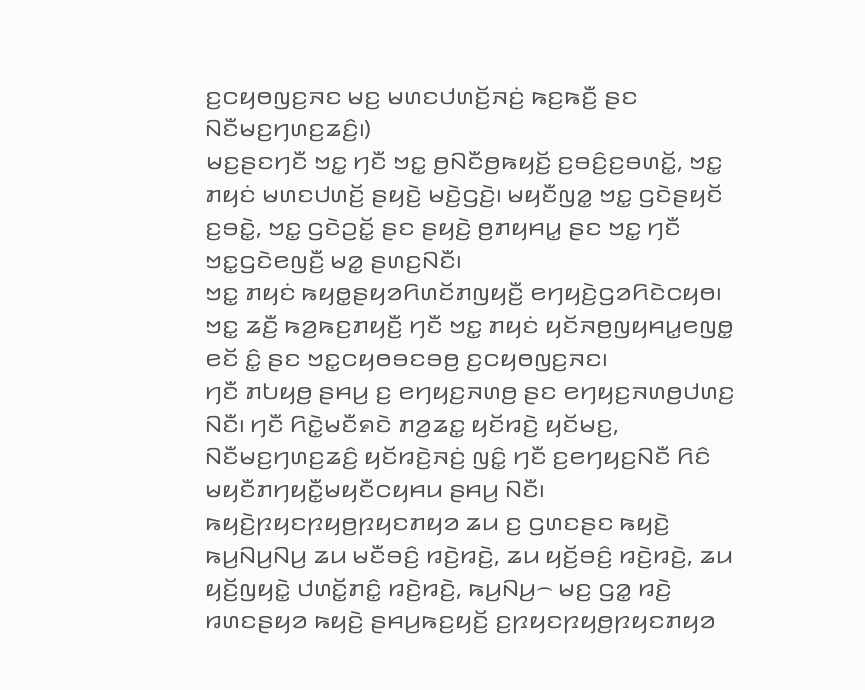ꤢ꤬ꤍꤟꤥꤜꤢ꤬ꤏꤢ ꤗꤢ꤬ ꤗꤛꤢꤓꤛꤢꤩ꤬ꤏꤢꤦ꤬ ꤒꤢ꤬ꤒꤢꤪ꤬ ꤔꤢ ꤡꤢꤪꤗꤢ꤬ꤚꤛꤢ꤬ꤘꤢꤨ꤬꤯)
ꤗꤢ꤬ꤔꤢꤚꤢꤪ ꤠꤢ꤭ ꤚꤢꤪ ꤠꤢ꤭ ꤥ꤬ꤡꤢꤪꤥ꤬ꤒꤟꤢꤩ꤬ ꤢ꤬ꤋꤢꤨ꤬ꤢ꤬ꤋꤛꤢꤩ꤭, ꤠꤢ꤭ ꤊꤟꤢꤦ ꤗꤛꤢꤓꤛꤢꤩ꤬ ꤔꤟꤢꤧ꤬ ꤗꤢꤧ꤬ꤞꤢꤧ꤬꤯ ꤗꤟꤢꤪꤜꤤ꤭ ꤠꤢ꤭ ꤞꤢꤧꤔꤟꤢꤩ ꤢ꤬ꤋꤢꤧ꤭, ꤠꤢ꤭ ꤞꤢꤧꤑꤢꤩ꤭ ꤔꤢ ꤔꤟꤢꤧ꤬ ꤥ꤬ꤊꤟꤌꤣ꤭ ꤔꤢ ꤠꤢ꤭ ꤚꤢꤪ ꤠꤢ꤭ꤞꤢꤧꤕꤜꤢꤪ꤬ ꤗꤤ꤭ ꤔꤛꤢ꤬ꤡꤢꤪ꤯
ꤠꤢ꤭ ꤊꤟꤢꤦ ꤒꤟꤥ꤭ꤔꤟꤤꤖꤛꤢꤩꤊꤜꤟꤢꤪ꤬ ꤕꤚꤟꤢꤧ꤬ꤞꤤꤖꤢꤧꤍꤟꤥ꤯ ꤠꤢ꤭ ꤘꤢꤪ꤬ ꤒꤤ꤬ꤒꤢ꤬ꤊꤟꤢꤪ꤬ ꤚꤢꤪ ꤠꤢ꤭ ꤊꤟꤢꤦ ꤟꤢꤩꤏꤥ꤬ꤜꤟꤌꤣ꤭ꤕꤜꤥ꤭ ꤕꤢꤩ ꤢꤨ꤭ ꤔꤢ ꤠꤢ꤭ꤍꤟꤥꤋꤢꤋꤥ꤬ ꤢ꤬ꤍꤟꤥꤜꤢ꤬ꤏꤢ꤯
ꤚꤢꤪ ꤊꤝꤟꤥ꤬ ꤔꤌꤣ꤬ ꤢ꤬ ꤕꤚꤟꤢ꤬ꤏꤛꤥ꤬ ꤔꤢ ꤕꤚꤟꤢ꤬ꤏꤛꤥ꤬ꤓꤛꤢ꤬ ꤡꤢꤪ꤯ ꤚꤢꤪ ꤖꤢꤧ꤭ꤗꤢꤪꤎꤢꤧ ꤊꤤ꤬ꤘꤢ꤭ ꤟꤢꤩꤙꤢꤧ꤬ ꤟꤢꤩꤗꤢ꤬, ꤡꤢꤪꤗꤢ꤬ꤚꤛꤢ꤬ꤘꤢꤨ꤬ ꤟꤢꤩꤙꤢꤧ꤬ꤏꤢꤦ꤬ ꤜꤢꤨ꤭ ꤚꤢꤪ ꤢ꤬ꤕꤚꤟꤢ꤬ꤡꤢꤪ ꤖꤢꤨ ꤗꤟꤢꤪꤊꤚꤟꤢꤪ꤭ꤗꤟꤢꤪꤍꤟꤌꤣ ꤔꤌꤣ꤬ ꤡꤢꤪ꤯
ꤒꤟꤢꤧ꤬ꤐꤟꤢꤐꤟꤥ꤬ꤐꤟꤢꤊꤟꤤ ꤘꤣ ꤢ꤬ ꤞꤛꤢꤔꤢ ꤒꤟꤢꤧ꤬ ꤒꤣ꤬ꤡꤣ꤬ꤡꤣ꤬ ꤘꤣ ꤗꤢꤪꤋꤢꤨ꤬ ꤙꤢꤧ꤬ꤙꤢꤧ꤬, ꤘꤣ ꤟꤢꤩ꤬ꤋꤢꤨ꤬ ꤙꤢꤧ꤬ꤙꤢꤧ꤬, ꤘꤣ ꤟꤢꤩ꤬ꤜꤟꤢꤧ꤭ ꤓꤛꤢꤩ꤭ꤊꤢꤨ꤭ ꤙꤢꤧ꤬ꤙꤢꤧ꤬, ꤒꤣ꤬ꤡꤣ꤬꤮ ꤗꤢ꤬ ꤞꤤ꤭ ꤙꤢꤧ꤬ ꤙꤛꤢꤔꤟꤤ ꤒꤟꤢꤧ꤬ ꤔꤌꤣ꤬ꤒꤢ꤬ꤟꤢꤩ꤬ ꤢ꤬ꤐꤟꤢꤐꤟꤥ꤬ꤐꤟꤢꤊꤟꤤ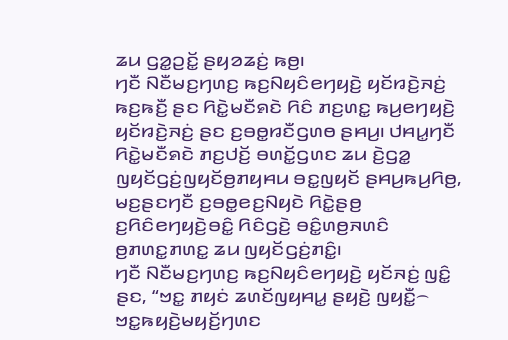ꤘꤣ ꤞꤤ꤭ꤑꤢꤩ꤭ ꤔꤟꤤꤘꤢꤦ꤬ ꤒꤥ꤬꤯
ꤚꤢꤪ ꤡꤢꤪꤗꤢ꤬ꤚꤛꤢ꤬ ꤒꤢ꤬ꤡꤟꤢꤨꤕꤚꤟꤢꤧ꤬ ꤟꤢꤩꤙꤢꤧ꤬ꤏꤢꤦ꤬ ꤒꤢ꤬ꤒꤢꤪ꤬ ꤔꤢ ꤖꤢꤧ꤭ꤗꤢꤪꤎꤢꤧ ꤖꤢꤨ ꤊꤢ꤬ꤛꤢ꤭ ꤒꤣ꤬ꤕꤚꤟꤢꤧ꤬ ꤟꤢꤩꤙꤢꤧ꤬ꤏꤢꤦ꤬ ꤔꤢ ꤢ꤬ꤋꤥ꤭ꤙꤢꤪꤞꤛꤥ ꤔꤌꤣ꤬꤯ ꤓꤌꤣ꤭ꤚꤢꤪ ꤖꤢꤧ꤭ꤗꤢꤪꤎꤢꤧ ꤊꤢ꤬ꤓꤢꤩ꤬ ꤋꤛꤢꤩ꤭ꤞꤛꤢ ꤘꤣ ꤢꤧ꤬ꤞꤤ꤭ ꤜꤟꤢꤩꤞꤢꤦ꤬ꤜꤟꤢꤩꤥ꤬ꤊꤟꤌꤣ ꤋꤢ꤭ꤜꤟꤢꤩ ꤔꤌꤣ꤬ꤒꤣ꤬ꤖꤥ꤬, ꤗꤢ꤬ꤔꤢꤚꤢꤪ ꤢ꤬ꤋꤥ꤭ꤕꤢ꤬ꤡꤟꤢꤧ ꤖꤢꤧ꤭ꤔꤥ꤬ ꤢ꤬ꤖꤢꤨꤕꤚꤟꤢꤧ꤬ꤋꤢꤨ꤭ ꤖꤢꤨꤞꤢꤧ꤬ ꤋꤢꤨ꤭ꤛꤥ꤬ꤏꤛꤢꤨ ꤥ꤬ꤊꤛꤢ꤭ꤊꤛꤢ꤭ ꤘꤣ ꤜꤟꤢꤩꤞꤢꤦ꤬ꤊꤢꤨ꤭꤯
ꤚꤢꤪ ꤡꤢꤪꤗꤢ꤬ꤚꤛꤢ꤬ ꤒꤢ꤬ꤡꤟꤢꤨꤕꤚꤟꤢꤧ꤬ ꤟꤢꤩꤏꤢꤦ꤬ ꤜꤢꤨ꤭ ꤔꤢ, “ꤠꤢ꤭ ꤊꤟꤢꤦ ꤘꤛꤢꤩꤜꤟꤌꤣ꤭ ꤔꤟꤢꤧ꤬ ꤜꤟꤢꤪ꤭꤮ ꤠꤢ꤭ꤒꤟꤢꤧ꤬ꤗꤟꤢꤩ꤬ꤚꤛꤢ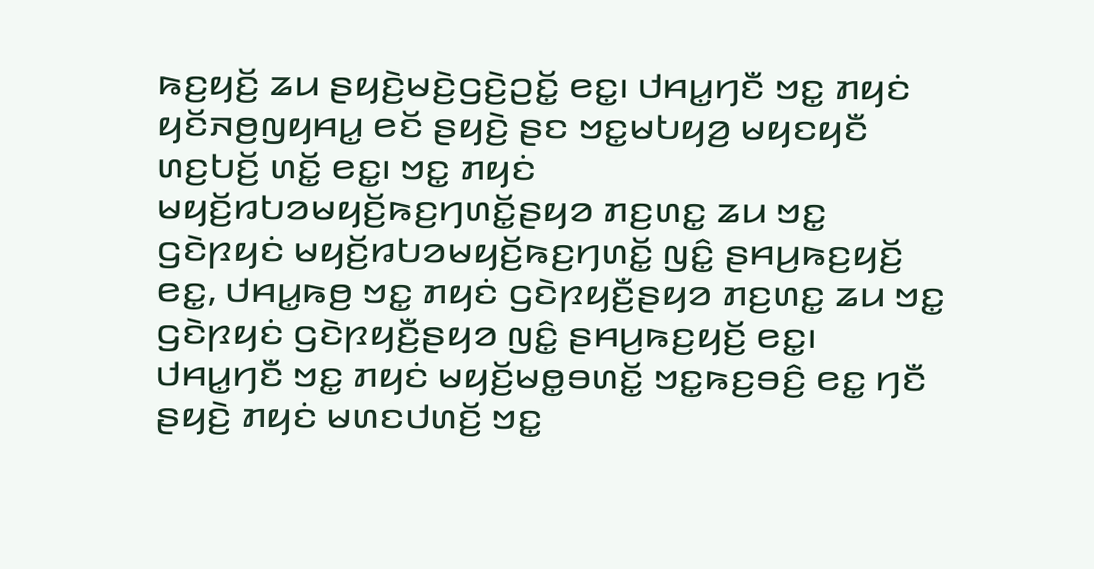ꤒꤢ꤬ꤟꤢꤩ꤬ ꤘꤣ ꤔꤟꤢꤧ꤬ꤗꤢꤧ꤬ꤞꤢꤧ꤬ꤑꤢꤩ꤭ ꤕꤢ꤭꤯ ꤓꤌꤣ꤭ꤚꤢꤪ ꤠꤢ꤭ ꤊꤟꤢꤦ ꤟꤢꤩꤏꤥ꤬ꤜꤟꤌꤣ꤭ ꤕꤢꤩ ꤔꤟꤢꤧ꤬ ꤔꤢ ꤠꤢ꤭ꤗꤝꤟꤤ꤬ ꤗꤟꤢꤟꤢꤪ ꤛꤢ꤬ꤝꤢꤩ꤬ ꤛꤢꤩ꤭ ꤕꤢ꤭꤯ ꤠꤢ꤭ ꤊꤟꤢꤦ ꤗꤟꤢꤩ꤬ꤙꤝꤤꤗꤟꤢꤩ꤬ꤒꤢ꤬ꤚꤛꤢꤩ꤭ꤔꤟꤤ ꤊꤢ꤬ꤛꤢ꤭ ꤘꤣ ꤠꤢ꤭ ꤞꤢꤧꤐꤟꤢꤦ ꤗꤟꤢꤩ꤬ꤙꤝꤤꤗꤟꤢꤩ꤬ꤒꤢ꤬ꤚꤛꤢꤩ꤭ ꤜꤢꤨ꤭ ꤔꤌꤣ꤬ꤒꤢ꤬ꤟꤢꤩ꤬ ꤕꤢ꤭, ꤓꤌꤣ꤭ꤒꤥ꤬ ꤠꤢ꤭ ꤊꤟꤢꤦ ꤞꤢꤧꤐꤟꤢꤪ꤬ꤔꤟꤤ ꤊꤢ꤬ꤛꤢ꤭ ꤘꤣ ꤠꤢ꤭ ꤞꤢꤧꤐꤟꤢꤦ ꤞꤢꤧꤐꤟꤢꤪ꤬ꤔꤟꤤ ꤜꤢꤨ꤭ ꤔꤌꤣ꤬ꤒꤢ꤬ꤟꤢꤩ꤬ ꤕꤢ꤭꤯
ꤓꤌꤣ꤭ꤚꤢꤪ ꤠꤢ꤭ ꤊꤟꤢꤦ ꤗꤟꤢꤩ꤬ꤗꤥ꤭ꤋꤛꤢꤩ꤭ ꤠꤢ꤭ꤒꤢ꤬ꤋꤢꤨ꤬ ꤕꤢ꤭ ꤚꤢꤪ ꤔꤟꤢꤧ꤬ ꤊꤟꤢꤦ ꤗꤛꤢꤓꤛꤢꤩ꤬ ꤠꤢ꤭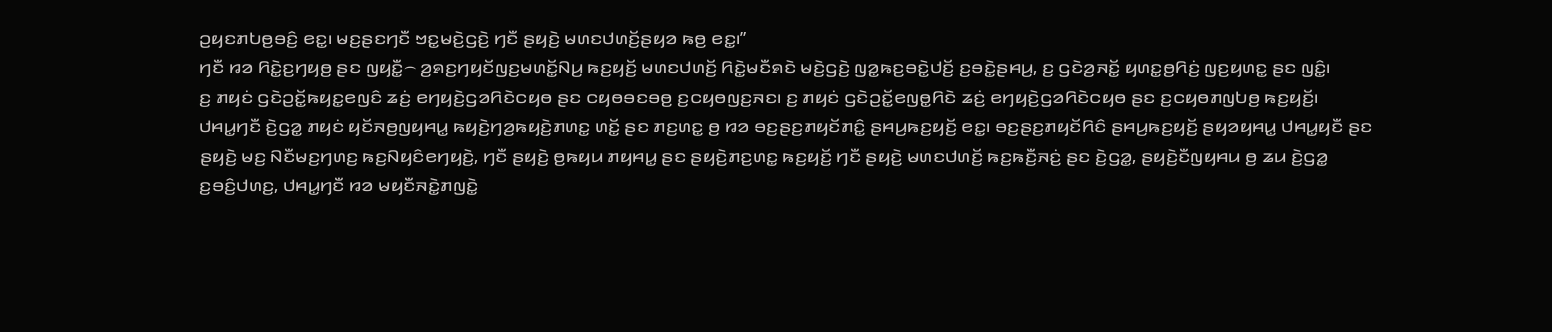ꤑꤟꤢꤊꤝꤥ꤬ꤋꤢꤨ꤬ ꤕꤢ꤭꤯ ꤗꤢ꤬ꤔꤢꤚꤢꤪ ꤠꤢ꤭ꤗꤢꤧ꤬ꤞꤢꤧ꤬ ꤚꤢꤪ ꤔꤟꤢꤧ꤬ ꤗꤛꤢꤓꤛꤢꤩ꤬ꤔꤟꤤ ꤒꤥ꤬ ꤕꤢ꤭꤯”
ꤚꤢꤪ ꤙꤤ ꤖꤢꤧ꤭ꤢ꤬ꤚꤟꤥ꤬ ꤔꤢ ꤜꤟꤢꤪ꤭꤮ ꤤ꤬ꤎꤢ꤬ꤚꤟꤢꤩꤜꤢ꤬ꤗꤛꤢꤩ꤭ꤡꤣ꤬ ꤒꤢ꤬ꤟꤢꤩ꤬ ꤗꤛꤢꤓꤛꤢꤩ꤬ ꤖꤢꤧ꤭ꤗꤢꤪꤎꤢꤧ ꤗꤢꤧ꤬ꤞꤢꤧ꤬ ꤜꤤ꤭ꤒꤢ꤬ꤋꤢꤧ꤭ꤓꤢꤩ꤬ ꤢ꤬ꤋꤢꤧ꤭ꤔꤌꤣ꤬, ꤢ꤬ ꤞꤢꤧꤤ꤬ꤏꤢꤩ꤭ ꤟꤛꤢ꤭ꤥ꤬ꤖꤢꤦ꤬ ꤜꤢ꤬ꤟꤛꤢ꤭ ꤔꤢ ꤜꤢꤨ꤭꤯
ꤢ꤬ ꤊꤟꤢꤦ ꤞꤢꤧꤑꤢꤩ꤭ꤒꤟꤢ꤭ꤕꤜꤢꤨ ꤘꤢꤦ꤬ ꤕꤚꤟꤢꤧ꤬ꤞꤤꤖꤢꤧꤍꤟꤥ ꤔꤢ ꤍꤟꤥꤋꤢꤋꤥ꤬ ꤢ꤬ꤍꤟꤥꤜꤢ꤬ꤏꤢ꤯ ꤢ꤬ ꤊꤟꤢꤦ ꤞꤢꤧꤑꤢꤩ꤭ꤕꤜꤥ꤭ꤖꤢꤧ ꤘꤢꤦ꤬ ꤕꤚꤟꤢꤧ꤬ꤞꤤꤖꤢꤧꤍꤟꤥ ꤔꤢ ꤢ꤬ꤍꤟꤥꤊꤜꤝꤥ꤬ ꤒꤢ꤬ꤟꤢꤩ꤬꤯
ꤓꤌꤣ꤭ꤚꤢꤪ ꤢꤧ꤬ꤞꤤ꤭ ꤊꤟꤢꤦ ꤟꤢꤩꤏꤥ꤬ꤜꤟꤌꤣ꤭ ꤒꤟꤢꤧ꤬ꤚꤤ꤬ꤒꤟꤢꤧ꤬ꤊꤛꤢ꤭ ꤛꤢꤩ꤭ ꤔꤢ ꤊꤢ꤬ꤛꤢ꤭ ꤥ꤬ ꤙꤤ ꤋꤢ꤬ꤔꤢ꤬ꤊꤟꤢꤩꤊꤢꤨ꤭ ꤔꤌꤣ꤬ꤒꤢ꤬ꤟꤢꤩ꤬ ꤕꤢ꤭꤯ ꤋꤢ꤬ꤔꤢ꤬ꤊꤟꤢꤩꤖꤢꤨ ꤔꤌꤣ꤬ꤒꤢ꤬ꤟꤢꤩ꤬ ꤔꤟꤤꤟꤌꤣ꤭ ꤓꤌꤣ꤭ꤟꤢꤪ ꤔꤢ ꤔꤟꤢꤧ꤬ ꤗꤢ꤬ ꤡꤢꤪꤗꤢ꤬ꤚꤛꤢ꤬ ꤒꤢ꤬ꤡꤟꤢꤨꤕꤚꤟꤢꤧ꤬, ꤚꤢꤪ ꤔꤟꤢꤧ꤬ ꤥ꤬ꤒꤟꤣ ꤊꤟꤌꤣ꤭ ꤔꤢ ꤔꤟꤢꤧ꤬ꤊꤢ꤬ꤛꤢ꤭ ꤒꤢ꤬ꤟꤢꤩ꤬ ꤚꤢꤪ ꤔꤟꤢꤧ꤬ ꤗꤛꤢꤓꤛꤢꤩ꤬ ꤒꤢ꤬ꤒꤢꤪ꤬ꤏꤢꤦ꤬ ꤔꤢ ꤢꤧ꤬ꤞꤤ꤭, ꤔꤟꤢꤧ꤬ꤢꤪꤜꤟꤌꤣ ꤥ꤬ ꤘꤣ ꤢꤧ꤬ꤞꤤ꤭ ꤢ꤬ꤋꤢꤨ꤬ꤓꤛꤢ꤬, ꤓꤌꤣ꤭ꤚꤢꤪ ꤙꤤ ꤗꤟꤢꤪꤏꤢꤧ꤭ꤊꤜꤢꤧ꤭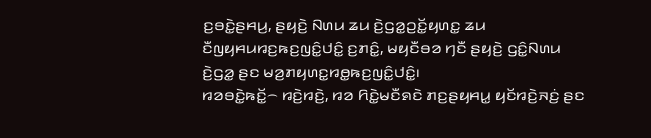ꤢ꤬ꤋꤢꤧ꤭ꤔꤌꤣ꤬, ꤔꤟꤢꤧ꤬ ꤡꤛꤣ ꤘꤣ ꤢꤧ꤬ꤞꤤ꤭ꤑꤢꤩ꤭ꤟꤛꤢ꤭ ꤘꤣ ꤢꤪꤜꤟꤌꤣꤙꤢ꤬ꤒꤢ꤬ꤜꤢꤨ꤭ꤓꤢꤨ꤭ ꤢ꤬ꤊꤢꤨ꤭, ꤗꤟꤢꤪꤋꤤ ꤚꤢꤪ ꤔꤟꤢꤧ꤬ ꤞꤢꤨ꤭ꤡꤛꤣ ꤢꤧ꤬ꤞꤤ꤭ ꤔꤢ ꤗꤤ꤬ꤊꤟꤛꤢ꤭ꤙꤥ꤭ꤒꤢ꤬ꤜꤢꤨ꤭ꤓꤢꤨ꤭꤯
ꤙꤤꤋꤢꤧ꤭ꤒꤢꤩ꤭꤮ ꤙꤢꤧ꤬ꤙꤢꤧ꤬, ꤙꤤ ꤖꤢꤧ꤭ꤗꤢꤪꤎꤢꤧ ꤊꤢ꤬ꤔꤟꤌꤣ꤭ ꤟꤢꤩꤙꤢꤧ꤬ꤏꤢꤦ꤬ ꤔꤢ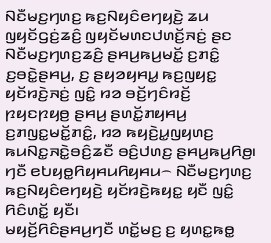ꤡꤢꤪꤗꤢ꤬ꤚꤛꤢ꤬ ꤒꤢ꤬ꤡꤟꤢꤨꤕꤚꤟꤢꤧ꤬ ꤘꤣ ꤜꤟꤢꤩꤞꤢꤦ꤬ꤘꤢꤨ꤬ ꤜꤟꤢꤩꤗꤛꤢꤓꤛꤢꤩ꤬ꤏꤢꤦ꤬ ꤔꤢ ꤡꤢꤪꤗꤢ꤬ꤚꤛꤢ꤬ꤘꤢꤨ꤬ ꤔꤌꤣ꤬ꤒꤣ꤬ꤗꤢꤩ꤭ ꤢ꤬ꤊꤢꤨ꤭ ꤢ꤬ꤋꤢꤧ꤭ꤔꤌꤣ꤬, ꤢ꤬ ꤔꤟꤤꤟꤌꤣ꤭ ꤒꤢ꤬ꤜꤟꤢ꤭ ꤟꤢꤩꤙꤢꤧ꤬ꤏꤢꤦ꤬ ꤜꤢꤨ꤭ ꤙꤤ ꤋꤢꤩ꤬ꤚꤢꤨꤙꤢꤩ꤬ ꤐꤟꤢꤐꤟꤥ꤬ ꤔꤌꤣ꤬ ꤔꤛꤢꤩ꤭ꤊꤟꤌꤣ꤬ ꤢ꤬ꤊꤜꤢ꤭ꤗꤢꤩ꤭ꤊꤢꤨ꤭, ꤙꤤ ꤒꤟꤢꤧ꤬ꤣ꤭ꤜꤟꤛꤢ꤬ ꤒꤣꤡꤢ꤭ꤏꤢꤧ꤭ꤋꤢꤨ꤬ꤘꤢꤪ ꤋꤢꤨ꤬ꤓꤛꤢ꤬ ꤔꤌꤣ꤬ꤒꤣ꤬ꤖꤥ꤬꤯ ꤚꤢꤪ ꤕꤝꤟꤥ꤭ꤖꤟꤌꤣꤖꤟꤌꤣ꤮ ꤡꤢꤪꤗꤢ꤬ꤚꤛꤢ꤬ ꤒꤢ꤬ꤡꤟꤢꤨꤕꤚꤟꤢꤧ꤬ ꤟꤢꤩꤙꤢꤧ꤬ꤒꤟꤢ꤭ ꤟꤢꤪ ꤜꤢꤨ꤭ ꤖꤢꤨꤛꤢꤩ꤭ ꤟꤢꤪ꤯
ꤗꤟꤢꤩ꤬ꤖꤢꤨꤔꤌꤣ꤬ꤚꤢꤪ ꤛꤢꤩ꤭ꤗꤢ꤬ ꤢ꤬ ꤟꤛꤢ꤭ꤒꤥ꤭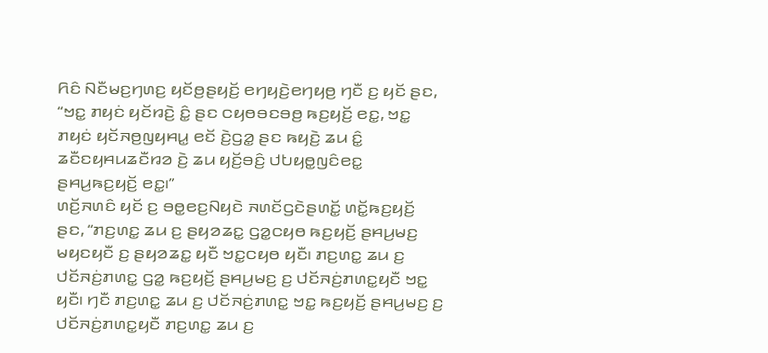ꤖꤢꤨ ꤡꤢꤪꤗꤢ꤬ꤚꤛꤢ꤬ ꤟꤢꤩꤥ꤬ꤔꤟꤢꤩ꤬ ꤕꤚꤟꤢꤧ꤬ꤕꤚꤟꤥ꤬ ꤚꤢꤪ ꤢ꤬ ꤟꤢꤩ ꤔꤢ, “ꤠꤢ꤭ ꤊꤟꤢꤦ ꤟꤢꤩꤙꤢꤧ꤬ ꤢꤨ꤭ ꤔꤢ ꤍꤟꤥꤋꤢꤋꤥ꤬ ꤒꤢ꤬ꤟꤢꤩ꤬ ꤕꤢ꤭, ꤠꤢ꤭ ꤊꤟꤢꤦ ꤟꤢꤩꤏꤥ꤬ꤜꤟꤌꤣ꤭ ꤕꤢꤩ ꤢꤧ꤬ꤞꤤ꤭ ꤔꤢ ꤒꤟꤢꤧ꤬ ꤘꤣ ꤢꤨ꤭ ꤘꤢꤪꤢꤟꤌꤣꤘꤢꤪꤙꤤ ꤢꤧ꤬ ꤘꤣ ꤟꤢꤩ꤬ꤋꤢꤨ꤬ ꤓꤝꤟꤥ꤭ꤜꤢꤨꤕꤢ꤭ ꤔꤌꤣ꤬ꤒꤢ꤬ꤟꤢꤩ꤬ ꤕꤢ꤭꤯”
ꤛꤢꤩ꤬ꤏꤛꤢꤨ ꤟꤢꤩ ꤢ꤬ ꤋꤥ꤭ꤕꤢ꤬ꤡꤟꤢꤧ ꤏꤛꤢꤩꤞꤢꤧꤔꤛꤢꤩ꤭ ꤛꤢꤩ꤭ꤒꤢ꤬ꤟꤢꤩ꤬ ꤔꤢ, “ꤊꤢ꤬ꤛꤢ꤭ ꤘꤣ ꤢ꤬ ꤔꤟꤤꤘꤢ꤭ ꤞꤤ꤭ꤍꤟꤥ ꤒꤢ꤬ꤟꤢꤩ꤬ ꤔꤌꤣ꤬ꤗꤢ꤬ ꤗꤟꤢꤟꤢꤪ ꤢ꤬ ꤔꤟꤤꤘꤢ꤭ ꤟꤢꤪ ꤠꤢ꤭ꤍꤟꤥ ꤟꤢꤪ꤯ ꤊꤢ꤬ꤛꤢ꤭ ꤘꤣ ꤢ꤬ ꤓꤢꤩꤏꤢꤦ꤬ꤊꤛꤢ꤭ ꤞꤤ꤭ ꤒꤢ꤬ꤟꤢꤩ꤬ ꤔꤌꤣ꤬ꤗꤢ꤬ ꤢ꤬ ꤓꤢꤩꤏꤢꤦ꤬ꤊꤛꤢ꤭ꤟꤢꤪ ꤠꤢ꤭ ꤟꤢꤪ꤯ ꤚꤢꤪ ꤊꤢ꤬ꤛꤢ꤭ ꤘꤣ ꤢ꤬ ꤓꤢꤩꤏꤢꤦ꤬ꤊꤛꤢ꤭ ꤠꤢ꤭ ꤒꤢ꤬ꤟꤢꤩ꤬ ꤔꤌꤣ꤬ꤗꤢ꤬ ꤢ꤬ ꤓꤢꤩꤏꤢꤦ꤬ꤊꤛꤢ꤭ꤟꤢꤪ ꤊꤢ꤬ꤛꤢ꤭ ꤘꤣ ꤢ꤬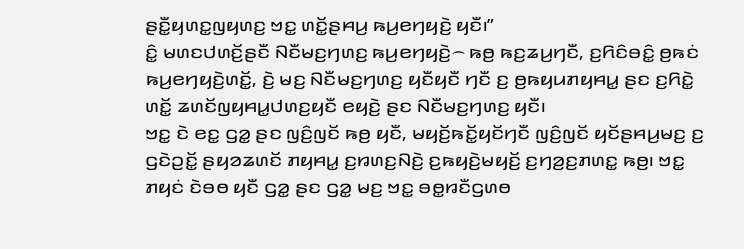ꤔꤢꤪ꤭ꤟꤛꤢ꤭ꤜꤟꤛꤢ꤬ ꤠꤢ꤭ ꤛꤢꤩ꤭ꤔꤌꤣ꤬ ꤒꤣ꤬ꤕꤚꤟꤢꤧ꤬ ꤟꤢꤪ꤯”
ꤢꤨ꤭ ꤗꤛꤢꤓꤛꤢꤩ꤬ꤔꤢꤪ ꤡꤢꤪꤗꤢ꤬ꤚꤛꤢ꤬ ꤒꤣ꤬ꤕꤚꤟꤢꤧ꤬꤮ ꤒꤥ꤬ ꤒꤢ꤬ꤘꤣ꤬ꤚꤢꤪ, ꤢ꤬ꤖꤢꤨꤋꤢꤨ꤭ ꤥ꤬ꤒꤢꤦ ꤒꤣ꤬ꤕꤚꤟꤢꤧ꤬ꤛꤢꤩ꤭, ꤢꤧ꤬ ꤗꤢ꤬ ꤡꤢꤪꤗꤢ꤬ꤚꤛꤢ꤬ ꤟꤢꤪꤟꤢꤪ ꤚꤢꤪ ꤢ꤬ ꤥ꤬ꤒꤟꤣꤊꤟꤌꤣ꤭ ꤔꤢ ꤢ꤬ꤖꤢꤧ꤭ ꤛꤢꤩ꤭ ꤘꤛꤢꤩꤜꤟꤌꤣ꤭ꤓꤛꤢ꤬ꤟꤢꤪ ꤕꤟꤢꤧ꤬ ꤔꤢ ꤡꤢꤪꤗꤢ꤬ꤚꤛꤢ꤬ ꤟꤢꤪ꤯
ꤠꤢ꤭ ꤢꤧ ꤕꤢ꤭ ꤞꤤ꤭ ꤔꤢ ꤜꤢꤨ꤬ꤜꤢꤩ ꤒꤥ꤬ ꤟꤢꤪ, ꤗꤟꤢꤩ꤬ꤒꤢꤩ꤭ꤟꤢꤩꤚꤢꤪ ꤜꤢꤨ꤬ꤜꤢꤩ ꤟꤢꤩꤔꤌꤣ꤬ꤗꤢ꤬ ꤢ꤬ ꤞꤢꤧꤑꤢꤩ꤭ ꤔꤟꤤꤘꤛꤢꤩ ꤊꤟꤌꤣ꤭ ꤢ꤬ꤙꤛꤢ꤬ꤡꤢꤧ꤬ ꤢ꤬ꤒꤟꤢꤧ꤬ꤗꤟꤢꤩ꤬ ꤢ꤬ꤚꤤ꤬ꤢ꤬ꤊꤛꤢ꤭ ꤒꤥ꤬꤯ ꤠꤢ꤭ ꤊꤟꤢꤦ ꤢꤧꤋꤥ ꤟꤢꤪ ꤞꤤ꤭ ꤔꤢ ꤞꤤ꤭ ꤗꤢ꤬ ꤠꤢ꤭ ꤋꤥ꤭ꤙꤢꤪꤞꤛꤥ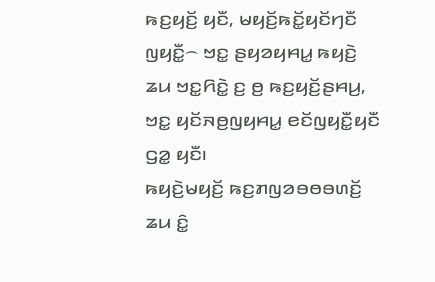ꤒꤢ꤬ꤟꤢꤩ꤬ ꤟꤢꤪ, ꤗꤟꤢꤩ꤬ꤒꤢꤩ꤭ꤟꤢꤩꤚꤢꤪ ꤜꤟꤢꤪ꤭꤮ ꤠꤢ꤭ ꤔꤟꤤꤟꤌꤣ꤭ ꤒꤟꤢꤧ꤬ ꤘꤣ ꤠꤢ꤭ꤖꤢꤧ꤭ ꤢ꤬ ꤥ꤬ ꤒꤢ꤬ꤟꤢꤩ꤬ꤔꤌꤣ꤬, ꤠꤢ꤭ ꤟꤢꤩꤏꤥ꤬ꤜꤟꤌꤣ꤭ ꤕꤢꤩꤜꤟꤢꤪ꤭ꤟꤢꤪ ꤞꤤ꤭ ꤟꤢꤪ꤯
ꤒꤟꤢꤧ꤬ꤗꤟꤢꤩ꤬ ꤒꤢ꤬ꤊꤜꤤꤋꤥꤋꤛꤢꤩ꤬ ꤘꤣ ꤢꤨ꤭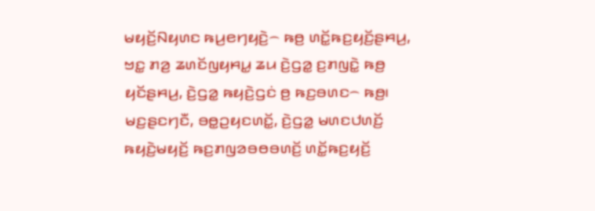ꤗꤟꤢꤩ꤬ꤡꤟꤛꤢ ꤒꤣ꤬ꤕꤚꤟꤢꤧ꤬꤮ ꤒꤥ꤬ ꤛꤢꤩ꤭ꤒꤢ꤬ꤟꤢꤩ꤬ꤔꤌꤣ꤬, ꤠꤢ꤭ ꤊꤤ꤬ ꤘꤛꤢꤩꤜꤟꤌꤣ꤭ ꤘꤣ ꤢꤧ꤬ꤞꤤ꤭ ꤢ꤬ꤊꤜꤢꤧ꤭ ꤒꤥ꤬ ꤟꤢꤩꤔꤌꤣ꤬, ꤢꤧ꤬ꤞꤤ꤭ ꤒꤟꤢꤧ꤬ꤞꤢꤦ ꤥ꤬ ꤒꤢ꤬ꤋꤛꤢ꤮ ꤒꤥ꤬꤯ ꤗꤢ꤬ꤔꤢꤚꤢꤪ, ꤋꤥ꤭ꤑꤟꤢꤛꤢꤩ꤭, ꤢꤧ꤬ꤞꤤ꤭ ꤗꤛꤢꤓꤛꤢꤩ꤬ ꤒꤟꤢꤧ꤬ꤗꤟꤢꤩ꤬ ꤒꤢ꤬ꤊꤜꤤꤋꤥꤋꤛꤢꤩ꤬ ꤛꤢꤩ꤭ꤒꤢ꤬ꤟꤢꤩ꤬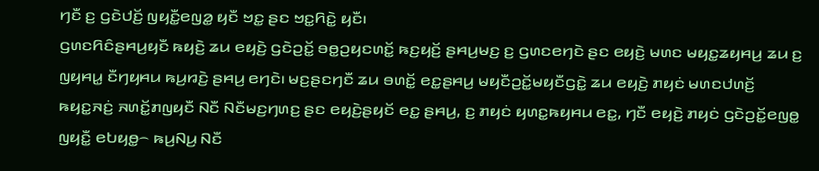ꤚꤢꤪ ꤢ꤬ ꤞꤢꤧꤓꤢꤩ꤬ ꤜꤟꤢꤪ꤭ꤕꤜꤤ꤭ ꤟꤢꤪ ꤠꤢ꤭ ꤔꤢ ꤠꤢ꤭ꤖꤢꤧ꤭ ꤟꤢꤪ꤯
ꤞꤛꤢꤖꤢꤨꤔꤌꤣ꤬ꤟꤢꤪ ꤒꤟꤢꤧ꤬ ꤘꤣ ꤕꤟꤢꤧ꤬ ꤞꤢꤧꤑꤢꤩ꤭ ꤋꤥ꤭ꤑꤟꤢꤛꤢꤩ꤭ ꤒꤢ꤬ꤟꤢꤩ꤬ ꤔꤌꤣ꤬ꤗꤢ꤬ ꤢ꤬ ꤞꤛꤢꤕꤚꤢꤧ ꤔꤢ ꤕꤟꤢꤧ꤬ ꤗꤛꤢ ꤗꤟꤢ꤭ꤘꤟꤌꤣ꤬ ꤘꤣ ꤢ꤬ ꤜꤟꤌꤣ꤭ ꤢꤪꤚꤟꤌꤣ ꤒꤣ꤬ꤙꤢꤧ꤬ ꤔꤌꤣ꤬ ꤕꤚꤢꤧ꤯ ꤗꤢ꤬ꤔꤢꤚꤢꤪ ꤘꤣ ꤋꤛꤢꤩ꤭ ꤕꤢ꤭ꤔꤌꤣ꤬ ꤗꤟꤢꤪꤑꤢꤩ꤭ꤗꤟꤢꤪꤞꤢꤧ꤭ ꤘꤣ ꤕꤟꤢꤧ꤬ ꤊꤟꤢꤦ ꤗꤛꤢꤓꤛꤢꤩ꤬ ꤒꤟꤢ꤭ꤏꤢꤦ꤬ ꤏꤛꤢꤩ꤭ꤊꤜꤟꤢꤪ ꤡꤢꤪ ꤡꤢꤪꤗꤢ꤬ꤚꤛꤢ꤬ ꤔꤢ ꤕꤟꤢꤧ꤬ꤔꤟꤢꤩ ꤕꤢ꤭ ꤔꤌꤣ꤬, ꤢ꤬ ꤊꤟꤢꤦ ꤟꤛꤢ꤭ꤒꤟꤌꤣ ꤕꤢ꤭, ꤚꤢꤪ ꤕꤟꤢꤧ꤬ ꤊꤟꤢꤦ ꤞꤢꤧꤑꤢꤩ꤭ꤕꤜꤥ꤭ ꤜꤟꤢꤪ꤭ ꤕꤝꤟꤥ꤭꤮ ꤒꤣ꤬ꤡꤣ꤬ ꤡꤢꤪ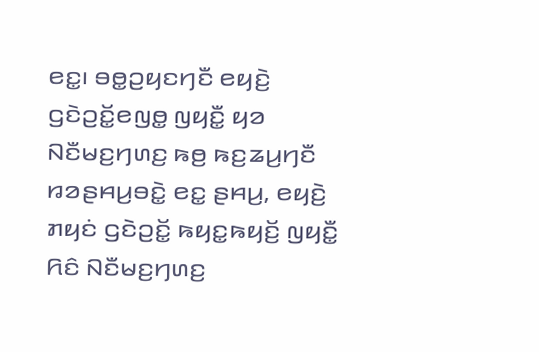ꤕꤢ꤭꤯ ꤋꤥ꤭ꤑꤟꤢꤚꤢꤪ ꤕꤟꤢꤧ꤬ ꤞꤢꤧꤑꤢꤩ꤭ꤕꤜꤥ꤭ ꤜꤟꤢꤪ꤭ ꤟꤤ ꤡꤢꤪꤗꤢ꤬ꤚꤛꤢ꤬ ꤒꤥ꤬ ꤒꤢ꤬ꤘꤣ꤬ꤚꤢꤪ ꤙꤤꤔꤌꤣ꤬ꤋꤢꤧ꤭ ꤕꤢ꤭ ꤔꤌꤣ꤬, ꤕꤟꤢꤧ꤬ ꤊꤟꤢꤦ ꤞꤢꤧꤑꤢꤩ꤭ ꤒꤟꤢ꤭ꤒꤟꤢꤩ꤬ ꤜꤟꤢꤪ꤭ ꤖꤢꤨ ꤡꤢꤪꤗꤢ꤬ꤚꤛꤢ꤬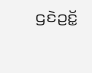ꤞꤢꤧꤑꤢꤩ꤭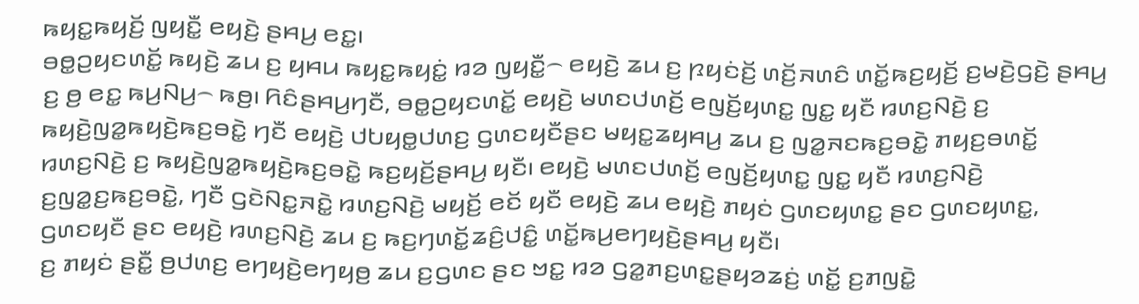ꤒꤟꤢ꤭ꤒꤟꤢꤩ꤬ ꤜꤟꤢꤪ꤭ ꤕꤟꤢꤧ꤬ ꤔꤌꤣ꤬ ꤕꤢ꤭꤯
ꤋꤥ꤭ꤑꤟꤢꤛꤢꤩ꤭ ꤒꤟꤢꤧ꤬ ꤘꤣ ꤢ꤬ ꤟꤌꤣ ꤒꤟꤢ꤭ꤒꤟꤢꤦ꤭ ꤙꤤ ꤜꤟꤢꤪ꤭꤮ ꤕꤟꤢꤧ꤬ ꤘꤣ ꤢ꤬ ꤐꤟꤢꤦꤢꤩ꤬ ꤛꤢꤩ꤬ꤏꤛꤢꤨ ꤛꤢꤩ꤭ꤒꤢ꤬ꤟꤢꤩ꤬ ꤢ꤬ꤗꤢꤧ꤬ꤞꤢꤧ꤬ ꤔꤌꤣ꤬ ꤢ꤬ ꤥ꤬ ꤕꤢ꤭ ꤒꤣ꤬ꤡꤣ꤬꤮ ꤒꤥ꤬꤯ ꤖꤢꤨꤔꤌꤣ꤬ꤚꤢꤪ, ꤋꤥ꤭ꤑꤟꤢꤛꤢꤩ꤭ ꤕꤟꤢꤧ꤬ ꤗꤛꤢꤓꤛꤢꤩ꤬ ꤕꤜꤢꤩ꤬ꤟꤛꤢ꤭ ꤜꤢ꤭ ꤟꤢꤪ ꤙꤛꤢ꤬ꤡꤢꤧ꤬ ꤢ꤬ ꤒꤟꤢꤧ꤬ꤜꤤ꤭ꤒꤟꤢꤧ꤬ꤒꤢ꤬ꤋꤢꤧ꤭ ꤚꤢꤪ ꤕꤟꤢꤧ꤬ ꤓꤝꤟꤥ꤭ꤓꤛꤢ꤬ ꤞꤛꤢꤟꤢꤪꤔꤢ ꤗꤟꤢ꤭ꤘꤟꤌꤣ꤬ ꤘꤣ ꤢ꤬ ꤜꤤ꤭ꤏꤢꤒꤢ꤬ꤋꤢꤧ꤭ ꤊꤟꤢ꤬ꤋꤛꤢꤩ꤭ ꤙꤛꤢ꤬ꤡꤢꤧ꤬ ꤢ꤬ ꤒꤟꤢꤧ꤬ꤜꤤ꤭ꤒꤟꤢꤧ꤬ꤒꤢ꤬ꤋꤢꤧ꤭ ꤒꤢ꤬ꤟꤢꤩ꤬ꤔꤌꤣ꤬ ꤟꤢꤪ꤯ ꤕꤟꤢꤧ꤬ ꤗꤛꤢꤓꤛꤢꤩ꤬ ꤕꤜꤢꤩ꤬ꤟꤛꤢ꤭ ꤜꤢ꤭ ꤟꤢꤪ ꤙꤛꤢ꤬ꤡꤢꤧ꤬ ꤢ꤬ꤜꤤ꤭ꤢ꤬ꤒꤢ꤬ꤋꤢꤧ꤭, ꤚꤢꤪ ꤞꤢꤧꤡꤢ꤭ꤏꤢꤧ꤭ ꤙꤛꤢ꤬ꤡꤢꤧ꤬ ꤗꤟꤢꤩ꤬ ꤕꤢꤩ ꤟꤢꤪ ꤕꤟꤢꤧ꤬ ꤘꤣ ꤕꤟꤢꤧ꤬ ꤊꤟꤢꤦ ꤞꤛꤢꤟꤛꤢ꤭ ꤔꤢ ꤞꤛꤢꤟꤛꤢ꤭, ꤞꤛꤢꤟꤢꤪ ꤔꤢ ꤕꤟꤢꤧ꤬ ꤙꤛꤢ꤬ꤡꤢꤧ꤬ ꤘꤣ ꤢ꤬ ꤒꤢ꤬ꤚꤛꤢꤩ꤭ꤘꤢꤨ꤬ꤓꤢꤨ꤭ ꤛꤢꤩ꤭ꤒꤣ꤬ꤕꤚꤟꤢꤧ꤬ꤔꤌꤣ꤬ ꤟꤢꤪ꤯
ꤢ꤬ ꤊꤟꤢꤦ ꤔꤢꤪ꤭ ꤥ꤬ꤓꤛꤢ꤬ ꤕꤚꤟꤢꤧ꤬ꤕꤚꤟꤥ꤬ ꤘꤣ ꤢ꤬ꤞꤛꤢ ꤔꤢ ꤠꤢ꤭ ꤙꤤ ꤞꤤ꤭ꤊꤢ꤬ꤛꤢ꤭ꤔꤟꤤꤘꤢꤦ꤬ ꤛꤢꤩ꤭ ꤢ꤬ꤊꤜꤢꤧ꤭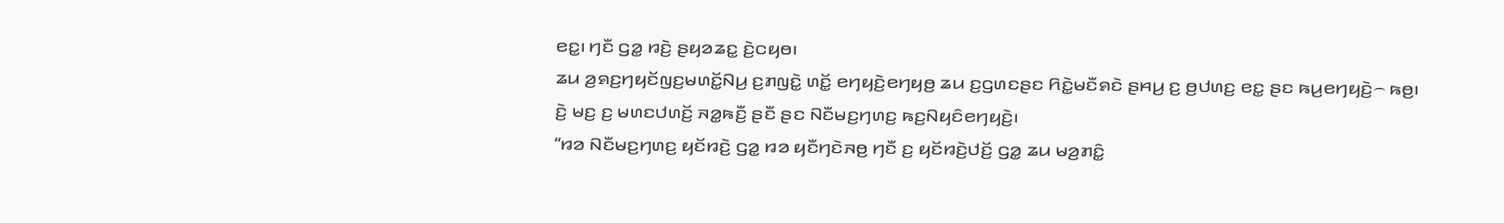ꤕꤢ꤭꤯ ꤚꤢꤪ ꤞꤤ꤭ ꤙꤢꤧ꤬ ꤔꤟꤤꤘꤢ꤭ ꤢꤧ꤬ꤍꤟꤥ꤯
ꤘꤣ ꤤ꤬ꤎꤢ꤬ꤚꤟꤢꤩꤜꤢ꤬ꤗꤛꤢꤩ꤭ꤡꤣ꤬ ꤢ꤬ꤊꤜꤢꤧ꤭ ꤛꤢꤩ꤭ ꤕꤚꤟꤢꤧ꤬ꤕꤚꤟꤥ꤬ ꤘꤣ ꤢ꤬ꤞꤛꤢꤔꤢ ꤖꤢꤧ꤭ꤗꤢꤪꤎꤢꤧ ꤔꤌꤣ꤬ ꤢ꤬ ꤥ꤬ꤓꤛꤢ꤬ ꤕꤢ꤭ ꤔꤢ ꤒꤣ꤬ꤕꤚꤟꤢꤧ꤬꤮ ꤒꤥ꤬꤯ ꤢꤧ꤬ ꤗꤢ꤬ ꤢ꤬ ꤗꤛꤢꤓꤛꤢꤩ꤬ ꤏꤤ꤭ꤒꤢꤪ꤬ ꤔꤢꤪ ꤔꤢ ꤡꤢꤪꤗꤢ꤬ꤚꤛꤢ꤬ ꤒꤢ꤬ꤡꤟꤢꤨꤕꤚꤟꤢꤧ꤬꤯
“ꤙꤤ ꤡꤢꤪꤗꤢ꤬ꤚꤛꤢ꤬ ꤟꤢꤩꤙꤢꤧ꤬ ꤞꤤ꤭ ꤙꤤ ꤟꤢꤪꤚꤢꤧꤏꤥ꤬ ꤚꤢꤪ ꤢ꤬ ꤟꤢꤩꤙꤢꤧ꤬ꤓꤢꤩ꤬ ꤞꤤ꤭ ꤘꤣ ꤗꤤ꤬ꤊꤢꤨ꤭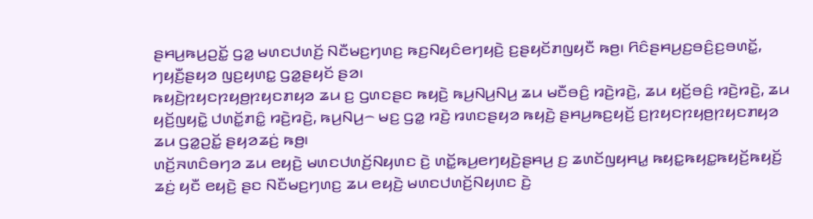ꤔꤌꤣ꤬ꤒꤣ꤬ꤑꤢꤩ꤭ ꤞꤤ꤭ ꤗꤛꤢꤓꤛꤢꤩ꤬ ꤡꤢꤪꤗꤢ꤬ꤚꤛꤢ꤬ ꤒꤢ꤬ꤡꤟꤢꤨꤕꤚꤟꤢꤧ꤬ ꤢ꤬ꤔꤟꤢꤩꤊꤜꤟꤢꤪ ꤒꤥ꤬꤯ ꤖꤢꤨꤔꤌꤣ꤬ꤢ꤬ꤋꤢꤨ꤬ꤢ꤬ꤋꤛꤢꤩ꤭, ꤚꤟꤢꤪ꤬ꤔꤟꤤ ꤜꤢ꤬ꤟꤛꤢ꤭ ꤞꤤ꤭ꤔꤟꤢꤩ ꤔꤤ꤯
ꤒꤟꤢꤧ꤬ꤐꤟꤢꤐꤟꤥ꤬ꤐꤟꤢꤊꤟꤤ ꤘꤣ ꤢ꤬ ꤞꤛꤢꤔꤢ ꤒꤟꤢꤧ꤬ ꤒꤣ꤬ꤡꤣ꤬ꤡꤣ꤬ ꤘꤣ ꤗꤢꤪꤋꤢꤨ꤬ ꤙꤢꤧ꤬ꤙꤢꤧ꤬, ꤘꤣ ꤟꤢꤩ꤬ꤋꤢꤨ꤬ ꤙꤢꤧ꤬ꤙꤢꤧ꤬, ꤘꤣ ꤟꤢꤩ꤬ꤜꤟꤢꤧ꤭ ꤓꤛꤢꤩ꤭ꤊꤢꤨ꤭ ꤙꤢꤧ꤬ꤙꤢꤧ꤬, ꤒꤣ꤬ꤡꤣ꤬꤮ ꤗꤢ꤬ ꤞꤤ꤭ ꤙꤢꤧ꤬ ꤙꤛꤢꤔꤟꤤ ꤒꤟꤢꤧ꤬ ꤔꤌꤣ꤬ꤒꤢ꤬ꤟꤢꤩ꤬ ꤢ꤬ꤐꤟꤢꤐꤟꤥ꤬ꤐꤟꤢꤊꤟꤤ ꤘꤣ ꤞꤤ꤭ꤑꤢꤩ꤭ ꤔꤟꤤꤘꤢꤦ꤬ ꤒꤥ꤬꤯
ꤛꤢꤩ꤬ꤏꤛꤢꤨꤋꤚꤤ ꤘꤣ ꤕꤟꤢꤧ꤬ ꤗꤛꤢꤓꤛꤢꤩ꤬ꤡꤟꤛꤢ ꤢꤧ꤬ ꤛꤢꤩ꤭ꤒꤣ꤬ꤕꤚꤟꤢꤧ꤬ꤔꤌꤣ꤬ ꤢ꤬ ꤘꤛꤢꤩꤜꤟꤌꤣ꤭ ꤒꤟꤢ꤭ꤒꤟꤢ꤭ꤒꤟꤢꤩ꤬ꤒꤟꤢꤩ꤬ ꤘꤢꤦ꤬ ꤟꤢꤪ ꤕꤟꤢꤧ꤬ ꤔꤢ ꤡꤢꤪꤗꤢ꤬ꤚꤛꤢ꤬ ꤘꤣ ꤕꤟꤢꤧ꤬ ꤗꤛꤢꤓꤛꤢꤩ꤬ꤡꤟꤛꤢ ꤢꤧ꤬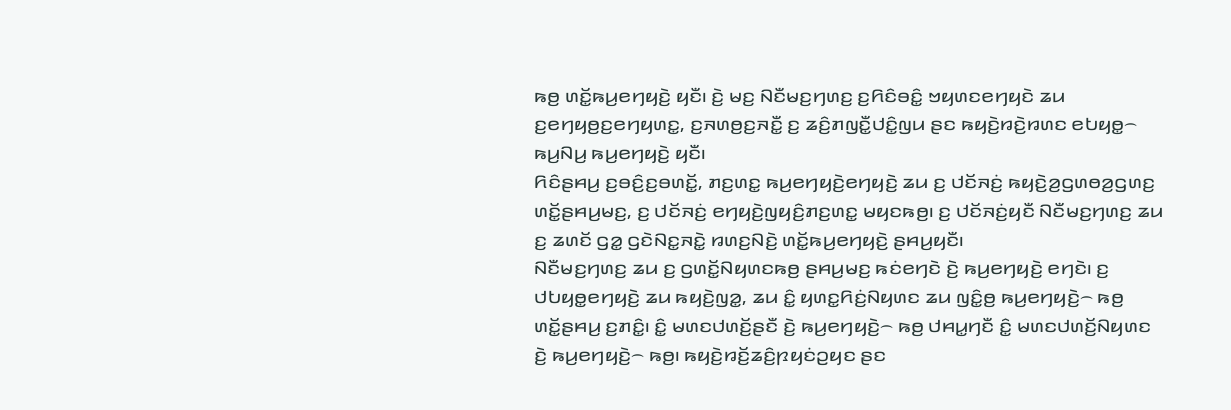ꤒꤥ꤬ ꤛꤢꤩ꤭ꤒꤣ꤬ꤕꤚꤟꤢꤧ꤬ ꤟꤢꤪ꤯ ꤢꤧ꤬ ꤗꤢ꤬ ꤡꤢꤪꤗꤢ꤬ꤚꤛꤢ꤬ ꤢ꤬ꤖꤢꤨꤋꤢꤨ꤭ ꤠꤟꤛꤢꤕꤚꤟꤢꤧ ꤘꤣ ꤢ꤬ꤕꤚꤟꤥ꤬ꤢ꤬ꤕꤚꤟꤛꤢ꤭, ꤢ꤬ꤏꤛꤥ꤬ꤢ꤬ꤏꤢꤪ꤭ ꤢ꤬ ꤘꤢꤨ꤬ꤊꤜꤢꤪ꤭ꤓꤢꤨ꤭ꤜꤣ ꤔꤢ ꤒꤟꤢꤧ꤬ꤙꤢꤧ꤬ꤙꤛꤢ ꤕꤝꤟꤥ꤭꤮ ꤒꤣ꤬ꤡꤣ꤬ ꤒꤣ꤬ꤕꤚꤟꤢꤧ꤬ ꤟꤢꤪ꤯
ꤖꤢꤨꤔꤌꤣ꤬ ꤢ꤬ꤋꤢꤨ꤬ꤢ꤬ꤋꤛꤢꤩ꤭, ꤊꤢ꤬ꤛꤢ꤭ ꤒꤣ꤬ꤕꤚꤟꤢꤧ꤬ꤕꤚꤟꤢꤧ꤬ ꤘꤣ ꤢ꤬ ꤓꤢꤩꤏꤢꤦ꤬ ꤒꤟꤢꤧ꤬ꤤ꤬ꤞꤛꤥꤤ꤬ꤞꤛꤢ꤬ ꤛꤢꤩ꤭ꤔꤌꤣ꤬ꤗꤢ꤬, ꤢ꤬ ꤓꤢꤩꤏꤢꤦ꤬ ꤕꤚꤟꤢꤧ꤬ꤜꤟꤢꤨ꤬ꤊꤢ꤬ꤛꤢ꤭ ꤗꤟꤢꤒꤥ꤬꤯ ꤢ꤬ ꤓꤢꤩꤏꤢꤦ꤬ꤟꤢꤪ ꤡꤢꤪꤗꤢ꤬ꤚꤛꤢ꤬ ꤘꤣ ꤢ꤬ ꤘꤛꤢꤩ ꤞꤤ꤭ ꤞꤢꤧꤡꤢ꤭ꤏꤢꤧ꤭ ꤙꤛꤢ꤬ꤡꤢꤧ꤬ ꤛꤢꤩ꤭ꤒꤣ꤬ꤕꤚꤟꤢꤧ꤬ ꤔꤌꤣ꤬ꤟꤢꤪ꤯
ꤡꤢꤪꤗꤢ꤬ꤚꤛꤢ꤬ ꤘꤣ ꤢ꤬ ꤞꤛꤢꤩ꤭ꤡꤟꤛꤢꤒꤥ꤬ ꤔꤌꤣ꤬ꤗꤢ꤬ ꤒꤢꤦꤕꤚꤢꤧ ꤢꤧ꤬ ꤒꤣ꤬ꤕꤚꤟꤢꤧ꤬ ꤕꤚꤢꤧ꤯ ꤢ꤬ ꤓꤝꤟꤥ꤭ꤕꤚꤟꤢꤧ꤬ ꤘꤣ ꤒꤟꤢꤧ꤬ꤜꤤ꤭, ꤘꤣ ꤢꤨ꤭ ꤟꤛꤢ꤭ꤖꤢꤦ꤬ꤡꤟꤛꤢ ꤘꤣ ꤜꤢꤨ꤭ꤥ꤬ ꤒꤣ꤬ꤕꤚꤟꤢꤧ꤬꤮ ꤒꤥ꤬ ꤛꤢꤩ꤭ꤔꤌꤣ꤬ ꤢ꤬ꤊꤢꤨ꤭꤯ ꤢꤨ꤭ ꤗꤛꤢꤓꤛꤢꤩ꤬ꤔꤢꤪ ꤢꤧ꤬ ꤒꤣ꤬ꤕꤚꤟꤢꤧ꤬꤮ ꤒꤥ꤬ ꤓꤌꤣ꤭ꤚꤢꤪ ꤢꤨ꤭ ꤗꤛꤢꤓꤛꤢꤩ꤬ꤡꤟꤛꤢ ꤢꤧ꤬ ꤒꤣ꤬ꤕꤚꤟꤢꤧ꤬꤮ ꤒꤥ꤬꤯ ꤒꤟꤢꤧ꤬ꤙꤢꤩ꤬ꤘꤢꤨ꤬ꤐꤟꤢꤦꤑꤟꤢ ꤔꤢ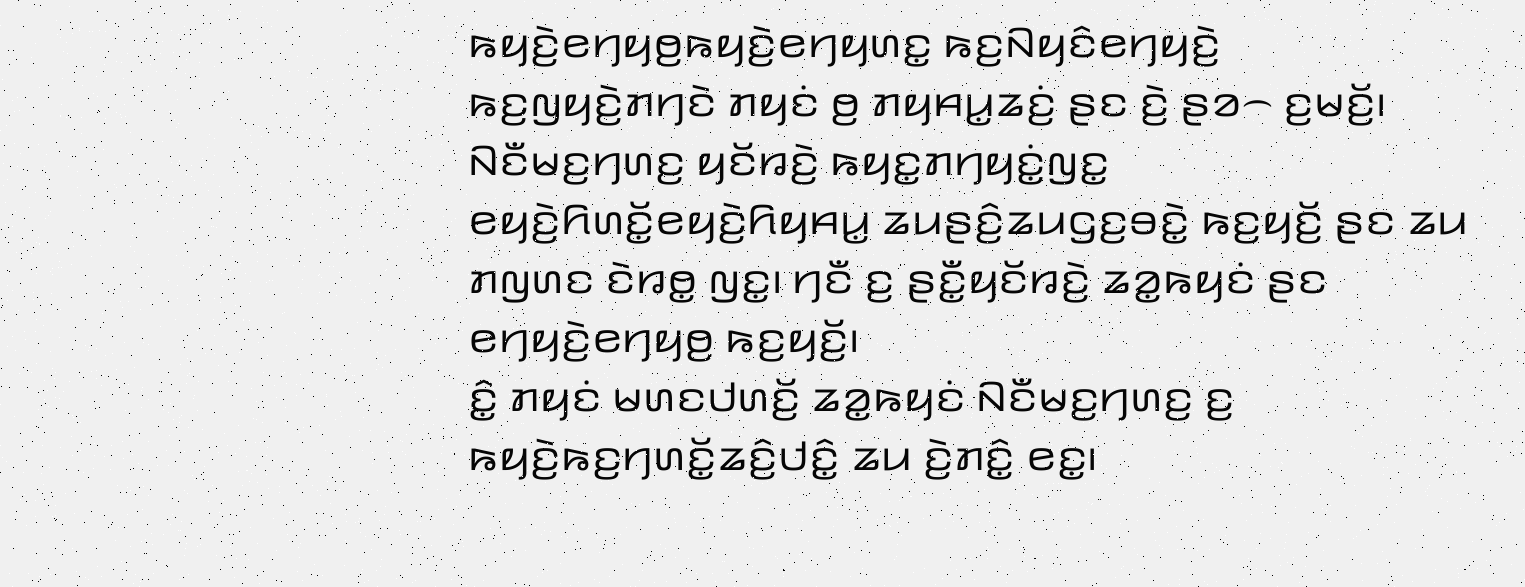ꤒꤟꤢꤧ꤬ꤕꤚꤟꤥ꤬ꤒꤟꤢꤧ꤬ꤕꤚꤟꤛꤢ꤭ ꤒꤢ꤬ꤡꤟꤢꤨꤕꤚꤟꤢꤧ꤬ ꤒꤢ꤬ꤜꤟꤢꤧ꤬ꤊꤚꤢꤧ ꤊꤟꤢꤦ ꤥ꤬ ꤊꤟꤌꤣ꤭ꤘꤢꤦ꤬ ꤔꤢ ꤢꤧ꤬ ꤔꤤ꤮ ꤢ꤬ꤗꤢꤩ꤬꤯
ꤡꤢꤪꤗꤢ꤬ꤚꤛꤢ꤬ ꤟꤢꤩꤙꤢꤧ꤬ ꤒꤟꤢ꤭ꤊꤚꤟꤢꤦ꤭ꤜꤢ꤭ ꤕꤟꤢꤧ꤬ꤖꤛꤢꤩ꤭ꤕꤟꤢꤧ꤬ꤖꤟꤌꤣ꤭ ꤘꤣꤔꤢꤨ꤬ꤘꤣꤞꤢ꤬ꤋꤢꤧ꤭ ꤒꤢ꤬ꤟꤢꤩ꤬ ꤔꤢ ꤘꤣ ꤊꤜꤛꤢ ꤢꤧꤙꤥ꤭ ꤜꤢ꤭꤯ ꤚꤢꤪ ꤢ꤬ ꤔꤢꤪ꤭ꤟꤢꤩꤙꤢꤧ꤬ ꤘꤤ꤭ꤒꤟꤢꤦ ꤔꤢ ꤕꤚꤟꤢꤧ꤬ꤕꤚꤟꤥ꤬ ꤒꤢ꤬ꤟꤢꤩ꤬꤯
ꤢꤨ꤭ ꤊꤟꤢꤦ ꤗꤛꤢꤓꤛꤢꤩ꤬ ꤘꤤ꤭ꤒꤟꤢꤦ ꤡꤢꤪꤗꤢ꤬ꤚꤛꤢ꤬ ꤢ꤬ ꤒꤟꤢꤧ꤬ꤒꤢ꤬ꤚꤛꤢꤩ꤭ꤘꤢꤨ꤬ꤓꤢꤨ꤭ ꤘꤣ ꤢꤧ꤬ꤊꤢꤨ꤭ ꤕꤢ꤭꤯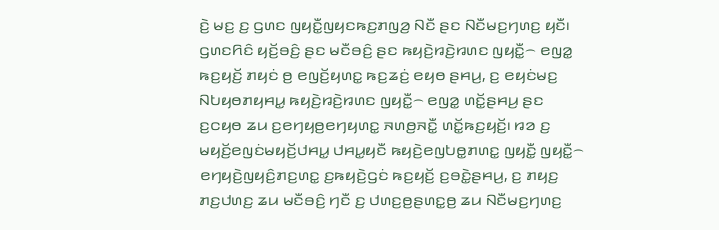ꤢꤧ꤬ ꤗꤢ꤬ ꤢ꤬ ꤞꤛꤢ ꤜꤟꤢꤪ꤭ꤜꤟꤢꤒꤢ꤬ꤊꤜꤤ꤬ ꤡꤢꤪ ꤔꤢ ꤡꤢꤪꤗꤢ꤬ꤚꤛꤢ꤬ ꤟꤢꤪ꤯ ꤞꤛꤢꤖꤢꤨ ꤟꤢꤩ꤬ꤋꤢꤨ꤬ ꤔꤢ ꤗꤢꤪꤋꤢꤨ꤬ ꤔꤢ ꤒꤟꤢꤧ꤬ꤙꤢꤧ꤬ꤙꤛꤢ ꤜꤟꤢꤪ꤭꤮ ꤕꤜꤤ꤭ ꤒꤢ꤬ꤟꤢꤩ꤬ ꤊꤟꤢꤦ ꤥ꤬ ꤕꤜꤢꤩ꤬ꤟꤛꤢ꤭ ꤒꤢ꤬ꤘꤢꤦ꤬ ꤕꤟꤥ ꤔꤌꤣ꤬, ꤢ꤬ ꤕꤟꤢꤦꤗꤢ꤬ ꤡꤝꤟꤥꤊꤟꤌꤣ꤭ ꤒꤟꤢꤧ꤬ꤙꤢꤧ꤬ꤙꤛꤢ ꤜꤟꤢꤪ꤭꤮ ꤕꤜꤤ꤭ ꤛꤢꤩ꤭ꤔꤌꤣ꤬ ꤔꤢ ꤢ꤬ꤍꤟꤥ ꤘꤣ ꤢ꤬ꤕꤚꤟꤥ꤬ꤕꤚꤟꤛꤢ꤭ ꤏꤛꤥ꤬ꤏꤢꤪ꤭ ꤛꤢꤩ꤭ꤒꤢ꤬ꤟꤢꤩ꤬꤯ ꤙꤤ ꤢ꤬ ꤗꤟꤢꤩ꤬ꤕꤜꤢꤦꤗꤟꤢꤩ꤬ꤓꤌꤣ꤭ ꤓꤌꤣ꤭ꤟꤢꤪ ꤒꤟꤢꤧ꤬ꤕꤜꤝꤥ꤭ꤊꤛꤢ꤭ ꤜꤟꤢꤪ꤭ ꤜꤟꤢꤪ꤭꤮ ꤕꤚꤟꤢꤧ꤬ꤜꤟꤢꤨ꤬ꤊꤢ꤬ꤛꤢ꤭ ꤢ꤬ꤒꤟꤢꤧ꤬ꤞꤢꤦ ꤒꤢ꤬ꤟꤢꤩ꤬ ꤢ꤬ꤋꤢꤧ꤭ꤔꤌꤣ꤬, ꤢ꤬ ꤊꤟꤢ꤬ ꤊꤢ꤬ꤓꤛꤢ꤬ ꤘꤣ ꤗꤢꤪꤋꤢꤨ꤬ ꤚꤢꤪ ꤢ꤬ ꤓꤛꤢ꤬ꤥ꤬ꤔꤛꤢ꤭ꤥ꤬ ꤘꤣ ꤡꤢꤪꤗꤢ꤬ꤚꤛꤢ꤬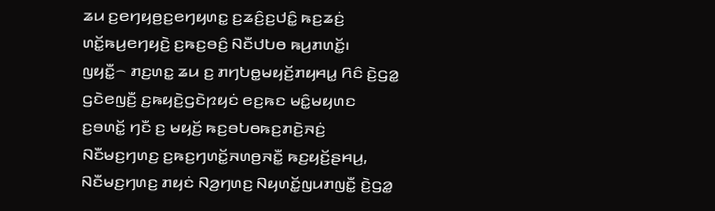ꤘꤣ ꤢ꤬ꤕꤚꤟꤥ꤬ꤢ꤬ꤕꤚꤟꤛꤢ꤭ ꤢ꤬ꤘꤢꤨ꤬ꤢ꤬ꤓꤢꤨ꤭ ꤒꤢ꤬ꤘꤢꤦ꤬ ꤛꤢꤩ꤭ꤒꤣ꤬ꤕꤚꤟꤢꤧ꤬ ꤢ꤬ꤒꤢ꤬ꤋꤢꤨ꤬ ꤡꤢꤪꤓꤝꤥ ꤒꤣ꤬ꤊꤛꤢꤩ꤭꤯
ꤜꤟꤢꤪ꤭꤮ ꤊꤢ꤬ꤛꤢ꤭ ꤘꤣ ꤢ꤬ ꤊꤚꤝꤥ꤭ꤗꤟꤢꤩ꤬ꤊꤟꤌꤣ꤭ ꤖꤢꤨ ꤢꤧ꤬ꤞꤤ꤭ ꤞꤢꤧꤕꤜꤢꤪ꤬ ꤢ꤬ꤒꤟꤢꤧ꤬ꤞꤢꤧꤐꤟꤢꤦ ꤕꤢ꤬ꤒꤢ ꤗꤢꤨ꤭ꤗꤟꤛꤢ ꤢ꤬ꤋꤛꤢꤩ꤭ ꤚꤢꤪ ꤢ꤬ ꤗꤟꤢꤩ꤬ ꤒꤢ꤬ꤋꤝꤥꤒꤢ꤬ꤊꤢꤧ꤬ꤏꤢꤦ꤬ ꤡꤢꤪꤗꤢ꤬ꤚꤛꤢ꤬ ꤢ꤬ꤒꤢ꤬ꤚꤛꤢꤩ꤭ꤏꤛꤥ꤬ꤏꤢꤪ꤭ ꤒꤢ꤬ꤟꤢꤩ꤬ꤔꤌꤣ꤬, ꤡꤢꤪꤗꤢ꤬ꤚꤛꤢ꤬ ꤊꤟꤢꤦ ꤡꤤ꤬ꤚꤛꤢ꤬ ꤡꤟꤛꤢꤩ꤭ꤜꤣꤊꤜꤢꤪ꤭ ꤢꤧ꤬ꤞꤤ꤭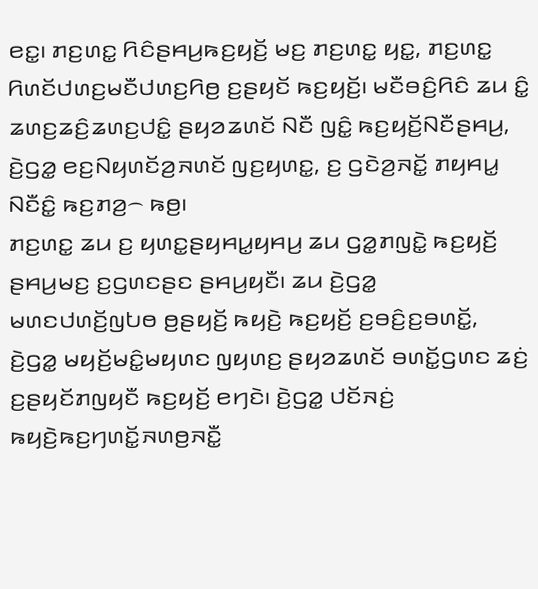ꤕꤢ꤭꤯ ꤊꤢ꤬ꤛꤢ꤭ ꤖꤢꤨꤔꤌꤣ꤬ꤒꤢ꤬ꤟꤢꤩ꤬ ꤗꤢ꤬ ꤊꤢ꤬ꤛꤢ꤭ ꤟꤢ꤭, ꤊꤢ꤬ꤛꤢ꤭ ꤖꤛꤢꤩꤓꤛꤢ꤬ꤗꤢꤪꤓꤛꤢ꤬ꤖꤥ꤬ ꤢ꤬ꤔꤟꤢꤩ ꤒꤢ꤬ꤟꤢꤩ꤬꤯ ꤗꤢꤪꤋꤢꤨ꤬ꤖꤢꤨ ꤘꤣ ꤢꤨ꤭ ꤘꤛꤢ꤬ꤘꤢꤨ꤬ꤘꤛꤢ꤬ꤓꤢꤨ꤭ ꤔꤟꤤꤘꤛꤢꤩ ꤡꤢꤪ ꤜꤢꤨ꤭ ꤒꤢ꤬ꤟꤢꤩ꤬ꤡꤢꤪꤔꤌꤣ꤬, ꤢꤧ꤬ꤞꤤ꤭ ꤕꤢ꤬ꤡꤟꤛꤢꤩꤤ꤬ꤏꤛꤢꤩ ꤜꤢ꤬ꤟꤛꤢ꤭, ꤢ꤬ ꤞꤢꤧꤤ꤬ꤏꤢꤩ꤭ ꤊꤟꤌꤣ꤭ ꤡꤢꤪꤢꤨ꤭ ꤒꤢ꤬ꤊꤤ꤬꤮ ꤒꤥ꤬꤯
ꤊꤢ꤬ꤛꤢ꤭ ꤘꤣ ꤢ꤬ ꤟꤛꤢ꤭ꤔꤟꤌꤣ꤭ꤟꤌꤣ꤬ ꤘꤣ ꤞꤤ꤭ꤊꤜꤢꤧ꤭ ꤒꤢ꤬ꤟꤢꤩ꤬ ꤔꤌꤣ꤬ꤗꤢ꤬ ꤢ꤬ꤞꤛꤢꤔꤢ ꤔꤌꤣ꤬ꤟꤢꤪ꤯ ꤘꤣ ꤢꤧ꤬ꤞꤤ꤭ ꤗꤛꤢꤓꤛꤢꤩ꤬ꤜꤝꤥ ꤥ꤬ꤔꤟꤢꤩ꤬ ꤒꤟꤢꤧ꤬ ꤒꤢ꤬ꤟꤢꤩ꤬ ꤢ꤬ꤋꤢꤨ꤬ꤢ꤬ꤋꤛꤢꤩ꤭, ꤢꤧ꤬ꤞꤤ꤭ ꤗꤟꤢꤩ꤬ꤗꤢꤨ꤭ꤗꤟꤛꤢ ꤜꤟꤛꤢ꤬ ꤔꤟꤤꤘꤛꤢꤩ ꤋꤛꤢꤩ꤭ꤞꤛꤢ ꤘꤢꤦ꤬ ꤢ꤬ꤔꤟꤢꤩꤊꤜꤟꤢꤪ ꤒꤢ꤬ꤟꤢꤩ꤬ ꤕꤚꤢꤧ꤯ ꤢꤧ꤬ꤞꤤ꤭ ꤓꤢꤩꤏꤢꤦ꤬ ꤒꤟꤢꤧ꤬ꤒꤢ꤬ꤚꤛꤢꤩ꤭ꤏꤛꤥ꤬ꤏꤢꤪ꤭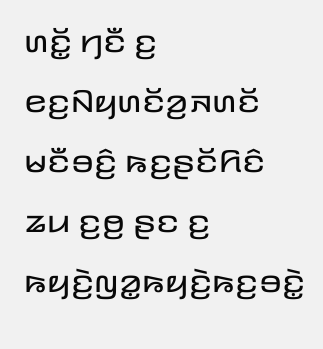ꤛꤢꤩ꤭ ꤚꤢꤪ ꤢ꤬ ꤕꤢ꤬ꤡꤟꤛꤢꤩꤤ꤬ꤏꤛꤢꤩ ꤗꤢꤪꤋꤢꤨ꤬ ꤒꤢ꤬ꤔꤢꤩꤖꤢꤨ ꤘꤣ ꤢ꤬ꤥ꤬ ꤔꤢ ꤢ꤬ ꤒꤟꤢꤧ꤬ꤜꤤ꤭ꤒꤟꤢꤧ꤬ꤒꤢ꤬ꤋꤢꤧ꤭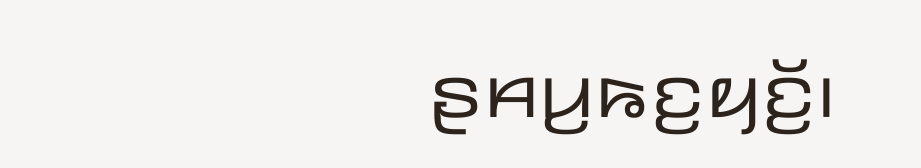ꤔꤌꤣ꤬ꤒꤢ꤬ꤟꤢꤩ꤬꤯